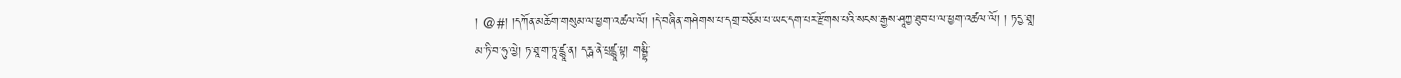། @#། །དཀོན་མཆོག་གསུམ་ལ་ཕྱག་འཚལ་ལོ། །དེ་བཞིན་གཤེགས་པ་དགྲ་བཅོམ་པ་ཡང་དག་པར་རྫོགས་པའི་སངས་རྒྱས་ཤཱཀྱ་ཐུབ་པ་ལ་ཕྱག་འཚལ་ལོ། ། ཏདྱ་ཐཱ། མ་ཏི་བ་ཧུ་ལྱེ། ཏ་ཐཱ་ག་ཏཱ་ཛྙཱ་ན། དརྴ་ནེ་པྲཛྙཱ་པྟ། གམྦྷི་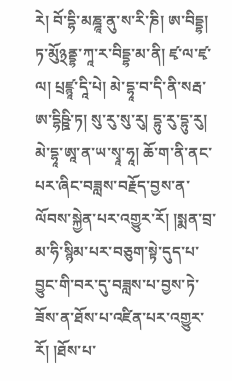རེ། བོ་དྷི་མཎྜཱ་ནུ་ས་རི་ཎི། ཨ་བིདྡྷ། ཏ་མོུ྅ནྡྷ་ཀཱ་ར་བིདྡྷ་མ་ནི། ཛྭ་ལ་ཛྭ་ལ། པྲཛྙཱ་དཱི་པེ། མེ་དྷཱ་བ་དི་ནི་སརྦ་ཨ་དྷིཥྛི་ཏ། སུ་རུ་སུ་རུ། དྷུ་རུ་དྷུ་རུ། མེ་དྷཱ་ཨཱ་ན་ཡ་སྭཱ་ཧཱ། ཆོ་ག་ནི་ནང་པར་ཞིང་བཟླས་བརྗོད་བྱས་ན་ལོབས་སྐྱེན་པར་འགྱུར་རོ། །སྨན་བྲ་མ་ཧི་སྙིམ་པར་བཅུག་སྟེ་དུད་པ་བྱུང་གི་བར་དུ་བཟླས་པ་བྱས་ཏེ་ཟོས་ན་ཐོས་པ་འཛིན་པར་འགྱུར་རོ། །ཐོས་པ་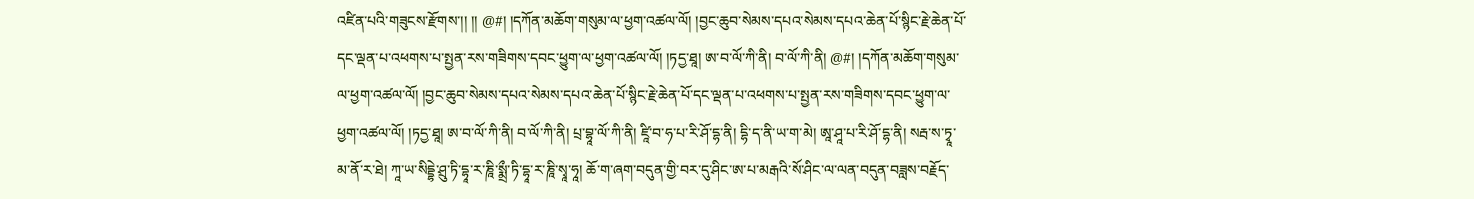འཛིན་པའི་གཟུངས་རྫོགས་།། །། @#། །དཀོན་མཆོག་གསུམ་ལ་ཕྱག་འཚལ་ལོ། །བྱང་ཆུབ་སེམས་དཔའ་སེམས་དཔའ་ཆེན་པོ་སྙིང་རྗེ་ཆེན་པོ་དང་ལྡན་པ་འཕགས་པ་སྤྱན་རས་གཟིགས་དབང་ཕྱུག་ལ་ཕྱག་འཚལ་ལོ། །ཏདྱ་ཐཱ། ཨ་བ་ལོ་ཀི་ནི། བ་ལོ་ཀི་ནི། @#། །དཀོན་མཆོག་གསུམ་ལ་ཕྱག་འཚལ་ལོ། །བྱང་ཆུབ་སེམས་དཔའ་སེམས་དཔའ་ཆེན་པོ་སྙིང་རྗེ་ཆེན་པོ་དང་ལྡན་པ་འཕགས་པ་སྤྱན་རས་གཟིགས་དབང་ཕྱུག་ལ་ཕྱག་འཚལ་ལོ། །ཏདྱ་ཐཱ། ཨ་བ་ལོ་ཀི་ནི། བ་ལོ་ཀི་ནི། པྲ་བྷཱ་ལོ་ཀི་ནི། ཛཱི་བ་ཧ་པ་རི་ཤོ་དྷ་ནི། དྷི་ད་ནི་ཡ་ག་མེ། ཨཱ་ཤཱ་པ་རི་ཤོ་དྷ་ནི། སརྦ་ས་ཏྭཱ་མ་ནོ་ར་ཐེ། ཀཱ་ཡ་སིདྡྷེ་ཤྲུ་ཏི་དྷཱ་ར་ཎཱི་སྨྲྀ་ཏི་དྷཱ་ར་ཎཱི་སྭཱ་ཧཱ། ཆོ་ག་ཞག་བདུན་གྱི་བར་དུ་ཤིང་ཨ་པ་མརྒའི་སོ་ཤིང་ལ་ལན་བདུན་བཟླས་བརྗོད་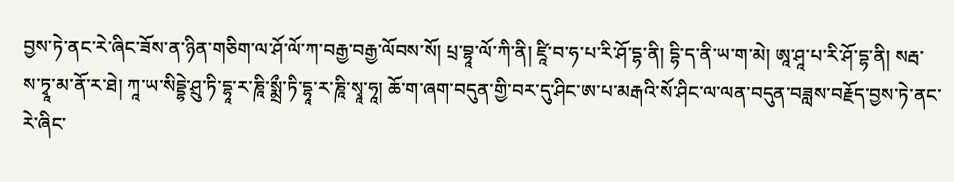བྱས་ཏེ་ནང་རེ་ཞིང་ཟོས་ན་ཉིན་གཅིག་ལ་ཤོ་ལོ་ཀ་བརྒྱ་བརྒྱ་ལོབས་སོ། པྲ་བྷཱ་ལོ་ཀི་ནི། ཛཱི་བ་ཧ་པ་རི་ཤོ་དྷ་ནི། དྷི་ད་ནི་ཡ་ག་མེ། ཨཱ་ཤཱ་པ་རི་ཤོ་དྷ་ནི། སརྦ་ས་ཏྭཱ་མ་ནོ་ར་ཐེ། ཀཱ་ཡ་སིདྡྷེ་ཤྲུ་ཏི་དྷཱ་ར་ཎཱི་སྨྲྀ་ཏི་དྷཱ་ར་ཎཱི་སྭཱ་ཧཱ། ཆོ་ག་ཞག་བདུན་གྱི་བར་དུ་ཤིང་ཨ་པ་མརྒའི་སོ་ཤིང་ལ་ལན་བདུན་བཟླས་བརྗོད་བྱས་ཏེ་ནང་རེ་ཞིང་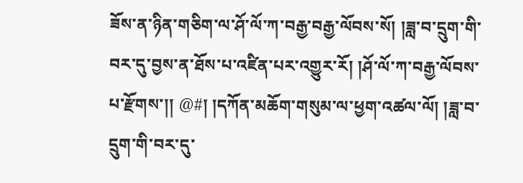ཟོས་ན་ཉིན་གཅིག་ལ་ཤོ་ལོ་ཀ་བརྒྱ་བརྒྱ་ལོབས་སོ། །ཟླ་བ་དྲུག་གི་བར་དུ་བྱས་ན་ཐོས་པ་འཛིན་པར་འགྱུར་རོ། །ཤོ་ལོ་ཀ་བརྒྱ་ལོབས་པ་རྫོགས་།། @#། །དཀོན་མཆོག་གསུམ་ལ་ཕྱག་འཚལ་ལོ། །ཟླ་བ་དྲུག་གི་བར་དུ་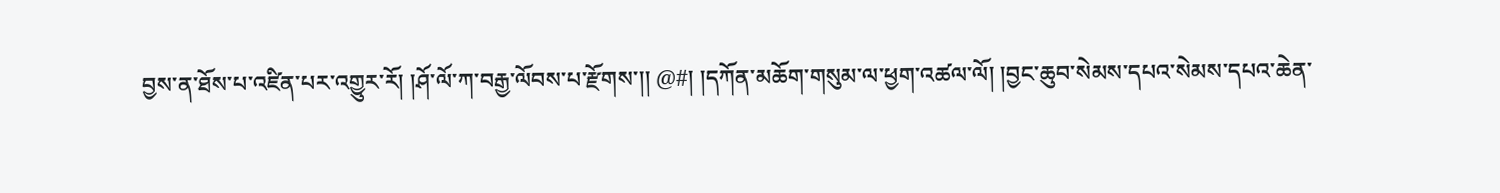བྱས་ན་ཐོས་པ་འཛིན་པར་འགྱུར་རོ། །ཤོ་ལོ་ཀ་བརྒྱ་ལོབས་པ་རྫོགས་།། @#། །དཀོན་མཆོག་གསུམ་ལ་ཕྱག་འཚལ་ལོ། །བྱང་ཆུབ་སེམས་དཔའ་སེམས་དཔའ་ཆེན་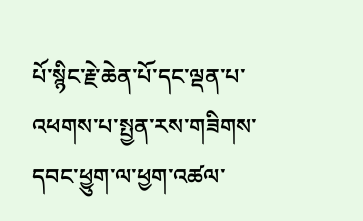པོ་སྙིང་རྗེ་ཆེན་པོ་དང་ལྡན་པ་འཕགས་པ་སྤྱན་རས་གཟིགས་དབང་ཕྱུག་ལ་ཕྱག་འཚལ་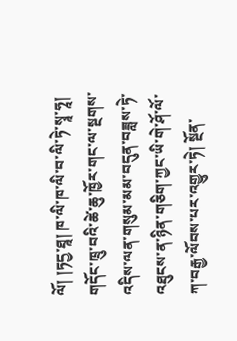ལོ། །ཏདྱ་ཐཱ། ཁ་ལི་ཁ་ལི་བ་ལི་ཏེ་སྭཱ་ཧཱ། གདོང་ཁྲུ་བའི་ཚེ་ཆུ་ཁྱོར་གང་ལ་སྔགས་འདིས་ལན་གསུམ་མམ་བདུན་བཟླས་ཏེ་འཐུངས་ན་ཉིན་གཅིག་ཀྱང་ཡི་གེ་ཤོ་ལོ་ཀ་བརྒྱ་ལོབས་པར་འགྱུར་ཏེ། སྔོན་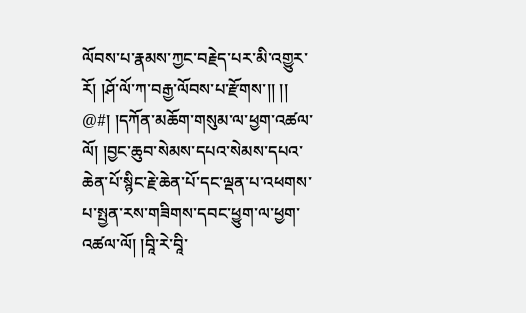ལོབས་པ་རྣམས་ཀྱང་བརྗེད་པར་མི་འགྱུར་རོ། །ཤོ་ལོ་ཀ་བརྒྱ་ལོབས་པ་རྫོགས་།། །། @#། །དཀོན་མཆོག་གསུམ་ལ་ཕྱག་འཚལ་ལོ། །བྱང་ཆུབ་སེམས་དཔའ་སེམས་དཔའ་ཆེན་པོ་སྙིང་རྗེ་ཆེན་པོ་དང་ལྡན་པ་འཕགས་པ་སྤྱན་རས་གཟིགས་དབང་ཕྱུག་ལ་ཕྱག་འཚལ་ལོ། །བཱི་རེ་བཱི་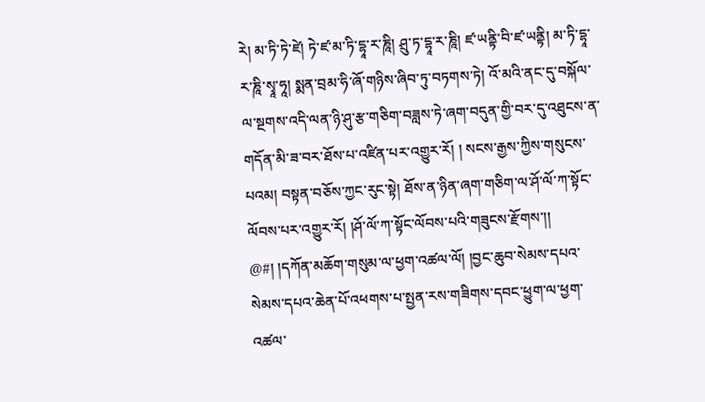རེ། མ་ཏི་ཏེ་ཛེ། ཏེ་ཛ་མ་ཏི་དྷཱ་ར་ཎཱི། ཤྲུ་ཏ་དྷཱ་ར་ཎཱི། ཛ་ཡནྟི་བི་ཛ་ཡནྟི། མ་ཏི་དྷཱ་ར་ཎཱི་སྭཱ་ཧཱ། སྨན་བྲམ་ཧི་ཞོ་གཉིས་ཞིབ་ཏུ་བཏགས་ཏེ། འོ་མའི་ནང་དུ་བསྐོལ་ལ་སྔགས་འདི་ལན་ཉི་ཤུ་རྩ་གཅིག་བཟླས་ཏེ་ཞག་བདུན་གྱི་བར་དུ་འཐུངས་ན་གདོན་མི་ཟ་བར་ཐོས་པ་འཛིན་པར་འགྱུར་རོ། ། སངས་རྒྱས་ཀྱིས་གསུངས་པའམ། བསྟན་བཅོས་ཀྱང་རུང་སྟེ། ཐོས་ན་ཉིན་ཞག་གཅིག་ལ་ཤོ་ལོ་ཀ་སྟོང་ལོབས་པར་འགྱུར་རོ། །ཤོ་ལོ་ཀ་སྟོང་ལོབས་པའི་གཟུངས་རྫོགས་།། @#། །དཀོན་མཆོག་གསུམ་ལ་ཕྱག་འཚལ་ལོ། །བྱང་ཆུབ་སེམས་དཔའ་སེམས་དཔའ་ཆེན་པོ་འཕགས་པ་སྤྱན་རས་གཟིགས་དབང་ཕྱུག་ལ་ཕྱག་འཚལ་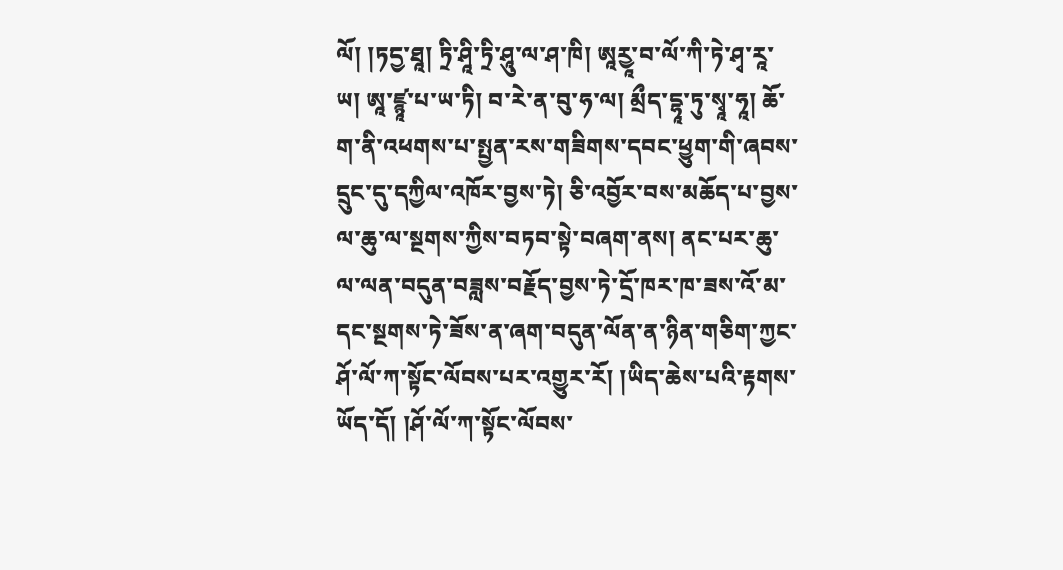ལོ། །ཏདྱ་ཐཱ། ཏྲི་ཤཱི་ཏྲི་ཤཱུ་ལ་ཤ་ཁི། ཨཱརྱཱ་བ་ལོ་ཀི་ཏེ་ཤྭ་རཱ་ཡ། ཨཱ་ཛྙཱ་པ་ཡ་ཏི། བ་རེ་ན་བུ་ཧ་ལ། མྲྀད་དྷཱ་ཏུ་སྭཱ་ཧཱ། ཆོ་ག་ནི་འཕགས་པ་སྤྱན་རས་གཟིགས་དབང་ཕྱུག་གི་ཞབས་དྲུང་དུ་དཀྱིལ་འཁོར་བྱས་ཏེ། ཅི་འབྱོར་བས་མཆོད་པ་བྱས་ལ་ཆུ་ལ་སྔགས་ཀྱིས་བཏབ་སྟེ་བཞག་ནས། ནང་པར་ཆུ་ལ་ལན་བདུན་བཟླས་བརྗོད་བྱས་ཏེ་དྲོ་ཁར་ཁ་ཟས་འོ་མ་དང་སྔགས་ཏེ་ཟོས་ན་ཞག་བདུན་ལོན་ན་ཉིན་གཅིག་ཀྱང་ཤོ་ལོ་ཀ་སྟོང་ལོབས་པར་འགྱུར་རོ། །ཡིད་ཆེས་པའི་རྟགས་ཡོད་དོ། །ཤོ་ལོ་ཀ་སྟོང་ལོབས་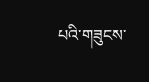པའི་གཟུངས་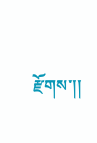རྫོགས་།།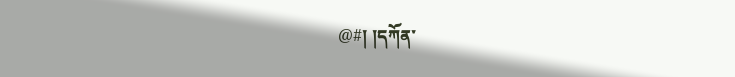@#། །དཀོན་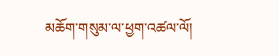མཆོག་གསུམ་ལ་ཕྱག་འཚལ་ལོ།